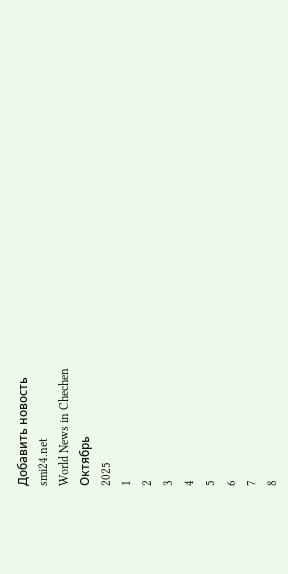Добавить новость
smi24.net
World News in Chechen
Октябрь
2025
1
2
3
4
5
6
7
8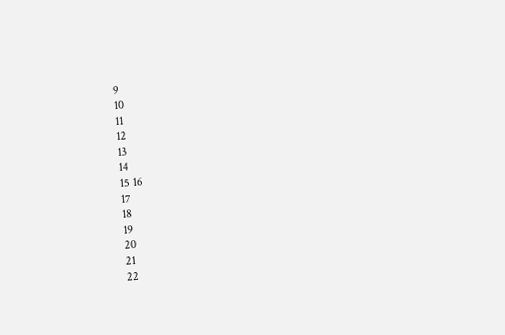9
10
11
12
13
14
15 16
17
18
19
20
21
22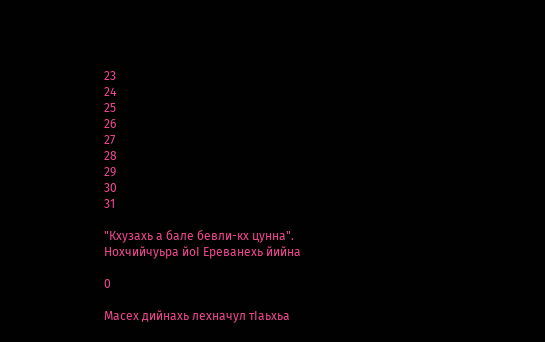23
24
25
26
27
28
29
30
31

"Кхузахь а бале бевли-кх цунна". Нохчийчуьра йоI Ереванехь йийна

0

Масех дийнахь лехначул тӀаьхьа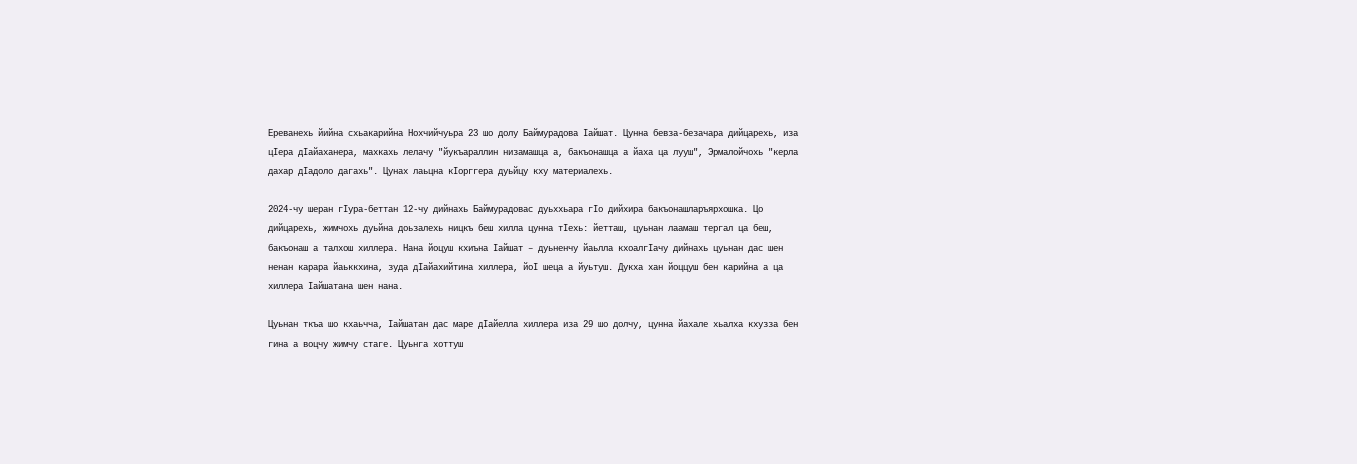Ереванехь йийна схьакарийна Нохчийчуьра 23 шо долу Баймурадова Ӏайшат. Цунна бевза-безачара дийцарехь, иза цIера дӀайаханера, махкахь лелачу "йукъараллин низамашца а, бакъонашца а йаха ца лууш", Эрмалойчохь "керла дахар дӀадоло дагахь". Цунах лаьцна кIорггера дуьйцу кху материалехь.

2024-чу шеран гIура-беттан 12-чу дийнахь Баймурадовас дуьххьара гӀо дийхира бакъонашларъярхошка. Цо дийцарехь, жимчохь дуьйна доьзалехь ницкъ беш хилла цунна тIехь: йетташ, цуьнан лаамаш тергал ца беш, бакъонаш а талхош хиллера. Нана йоцуш кхиъна Ӏайшат – дуьненчу йаьлла кхоалгIачу дийнахь цуьнан дас шен ненан карара йаьккхина, зуда дIайахийтина хиллера, йоI шеца а йуьтуш. Дукха хан йоццуш бен карийна а ца хиллера Iайшатана шен нана.

Цуьнан ткъа шо кхаьчча, Ӏайшатан дас маре дIайелла хиллера иза 29 шо долчу, цунна йахале хьалха кхузза бен гина а воцчу жимчу стаге. Цуьнга хоттуш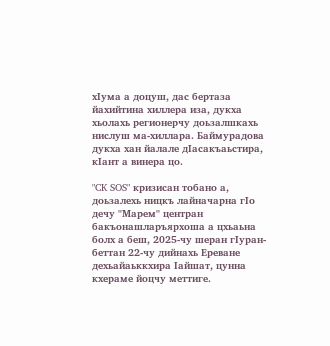хIума а доцуш, дас бертаза йахийтина хиллера иза, дукха хьолахь регионерчу доьзалшкахь нислуш ма-хиллара. Баймурадова дукха хан йалале дӀасакъаьстира, кӀант а винера цо.

"CK SOS" кризисан тобано а, доьзалехь ницкъ лайначарна гӀо дечу "Марем" центран бакъонашларъярхоша а цхьаьна болх а беш, 2025-чу шеран гIуран-беттан 22-чу дийнахь Ереване дехьайаьккхира Iайшат, цунна кхераме йоцчу меттиге.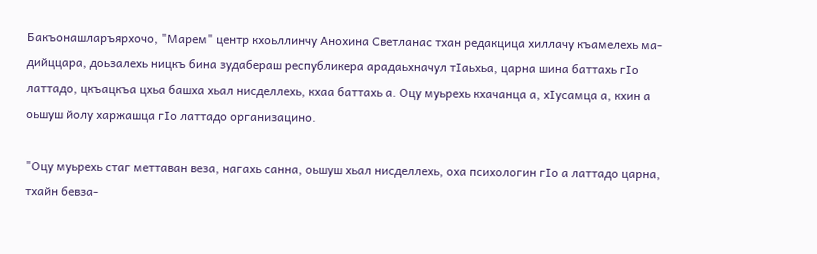Бакъонашларъярхочо, "Марем" центр кхоьллинчу Анохина Светланас тхан редакцица хиллачу къамелехь ма-дийццара, доьзалехь ницкъ бина зудабераш республикера арадаьхначул тIаьхьа, царна шина баттахь гӀо латтадо, цкъацкъа цхьа башха хьал нисделлехь, кхаа баттахь а. Оцу муьрехь кхачанца а, хӀусамца а, кхин а оьшуш йолу харжашца гӀо латтадо организацино.

"Оцу муьрехь стаг меттаван веза, нагахь санна, оьшуш хьал нисделлехь, оха психологин гIо а латтадо царна, тхайн бевза-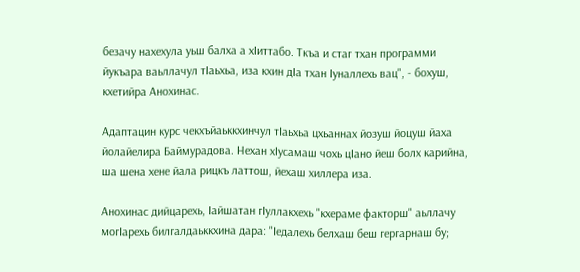безачу нахехула уьш балха а хIиттабо. Ткъа и стаг тхан программи йукъара ваьллачул тIаьхьа, иза кхин дIа тхан Ӏуналлехь вац", - бохуш, кхетийра Анохинас.

Адаптацин курс чекхъйаьккхинчул тӀаьхьа цхьаннах йозуш йоцуш йаха йолайелира Баймурадова. Нехан хӀусамаш чохь цIано йеш болх карийна, ша шена хене йала рицкъ латтош, йехаш хиллера иза.

Анохинас дийцарехь, Ӏайшатан гӀуллакхехь "кхераме факторш" аьллачу могIарехь билгалдаьккхина дара: "Ӏедалехь белхаш беш гергарнаш бу;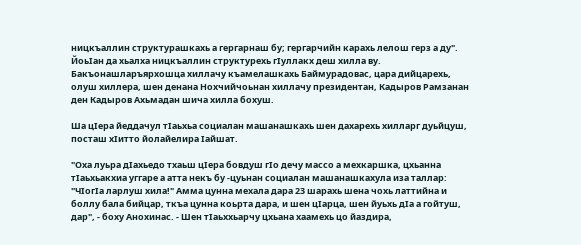ницкъаллин структурашкахь а гергарнаш бу; гергарчийн карахь лелош герз а ду". ЙоьӀан да хьалха ницкъаллин структурехь гӀуллакх деш хилла ву. Бакъонашларъярхошца хиллачу къамелашкахь Баймурадовас, цара дийцарехь, олуш хиллера, шен денана Нохчийчоьнан хиллачу президентан, Кадыров Рамзанан ден Кадыров Ахьмадан шича хилла бохуш.

Ша цIера йеддачул тӀаьхьа социалан машанашкахь шен дахарехь хилларг дуьйцуш, посташ хIитто йолайелира Iайшат.

"Оха луьра дӀахьедо тхаьш цIера бовдуш гIо дечу массо а мехкаршка, цхьанна тӀаьхьакхиа уггаре а атта некъ бу -цуьнан социалан машанашкахула иза таллар: "ЧӀогӀа ларлуш хила!" Амма цунна мехала дара 23 шарахь шена чохь латтийна и боллу бала бийцар, ткъа цунна коьрта дара, и шен цӀарца, шен йуьхь дIа а гойтуш, дар", - боху Анохинас. - Шен тӀаьххьарчу цхьана хаамехь цо йаздира,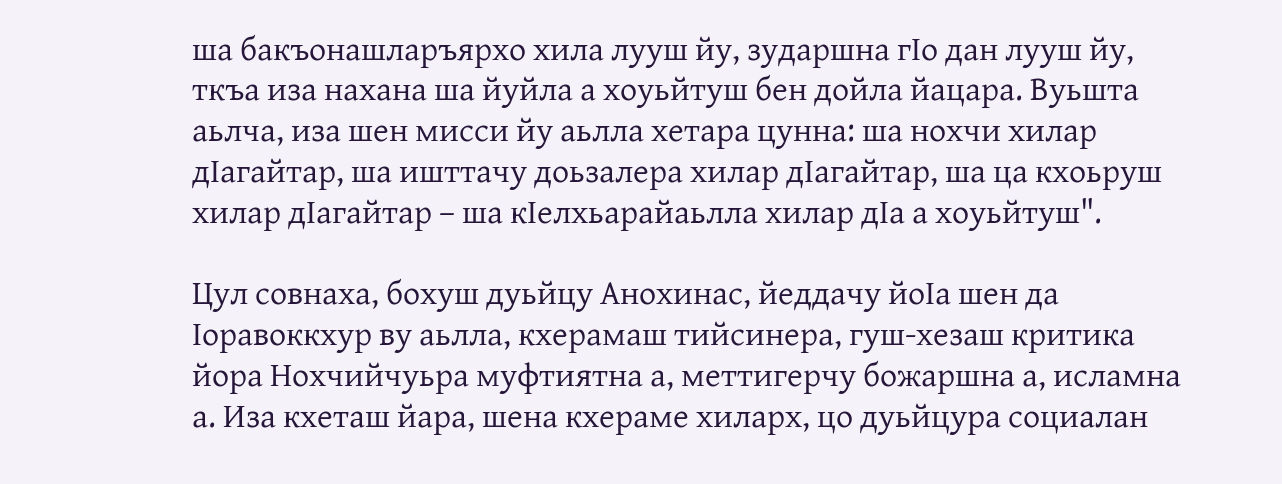ша бакъонашларъярхо хила лууш йу, зударшна гӀо дан лууш йу, ткъа иза нахана ша йуйла а хоуьйтуш бен дойла йацара. Вуьшта аьлча, иза шен мисси йу аьлла хетара цунна: ша нохчи хилар дIагайтар, ша ишттачу доьзалера хилар дIагайтар, ша ца кхоьруш хилар дIагайтар – ша кIелхьарайаьлла хилар дIа а хоуьйтуш".

Цул совнаха, бохуш дуьйцу Анохинас, йеддачу йоIа шен да Ӏоравоккхур ву аьлла, кхерамаш тийсинера, гуш-хезаш критика йора Нохчийчуьра муфтиятна а, меттигерчу божаршна а, исламна а. Иза кхеташ йара, шена кхераме хиларх, цо дуьйцура социалан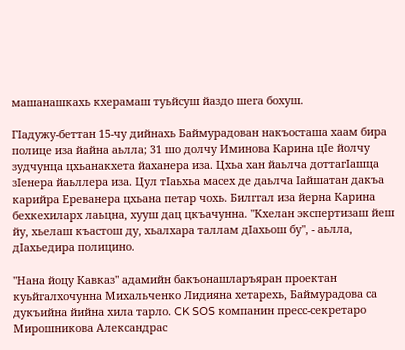машанашкахь кхерамаш туьйсуш йаздо шега бохуш.

ГIадужу-беттан 15-чу дийнахь Баймурадован накъосташа хаам бира полице иза йайна аьлла; 31 шо долчу Иминова Карина цӀе йолчу зудчунца цхьанакхета йаханера иза. Цхьа хан йаьлча доттагIашца зIенера йаьллера иза. Цул тӀаьхьа масех де даьлча Iайшатан дакъа карийра Ереванера цхьана петар чохь. Билггал иза йерна Карина бехкехиларх лаьцна, хууш дац цкъачунна. "Кхелан экспертизаш йеш йу, хьелаш къастош ду, хьалхара таллам дӀахьош бу", - аьлла, дIахьедира полицино.

"Нана йоцу Кавказ" адамийн бакъонашларъяран проектан куьйгалхочунна Михальченко Лидияна хетарехь, Баймурадова са дукъийна йийна хила тарло. CK SOS компанин пресс-секретаро Мирошникова Александрас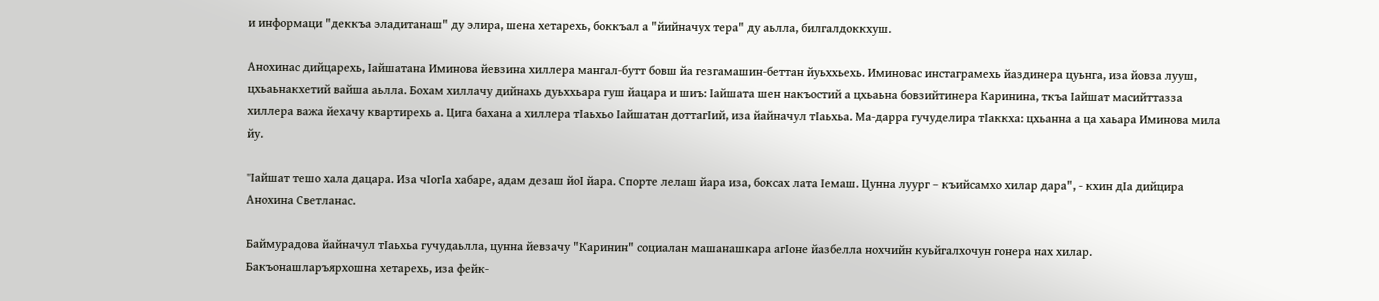и информаци "деккъа эладитанаш" ду элира, шена хетарехь, боккъал а "йийначух тера" ду аьлла, билгалдоккхуш.

Анохинас дийцарехь, Iайшатана Иминова йевзина хиллера мангал-бутт бовш йа гезгамашин-беттан йуьххьехь. Иминовас инстаграмехь йаздинера цуьнга, иза йовза лууш, цхьаьнакхетий вайша аьлла. Бохам хиллачу дийнахь дуьххьара гуш йацара и шиъ: Ӏайшата шен накъостий а цхьаьна бовзийтинера Каринина, ткъа Iайшат масийттазза хиллера важа йехачу квартирехь а. Цига бахана а хиллера тӀаьхьо Iайшатан доттагӀий, иза йайначул тӀаьхьа. Ма-дарра гучуделира тIаккха: цхьанна а ца хаьара Иминова мила йу.

"Iайшат тешо хала дацара. Иза чIогIа хабаре, адам дезаш йоI йара. Спорте лелаш йара иза, боксах лата Iемаш. Цунна луург – къийсамхо хилар дара", - кхин дIа дийцира Анохина Светланас.

Баймурадова йайначул тӀаьхьа гучудаьлла, цунна йевзачу "Каринин" социалан машанашкара агIоне йазбелла нохчийн куьйгалхочун гонера нах хилар. Бакъонашларъярхошна хетарехь, иза фейк-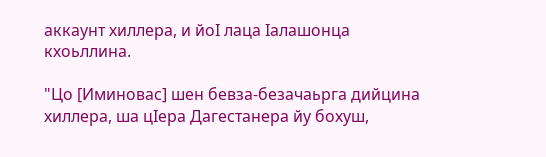аккаунт хиллера, и йоI лаца Iалашонца кхоьллина.

"Цо [Иминовас] шен бевза-безачаьрга дийцина хиллера, ша цIера Дагестанера йу бохуш,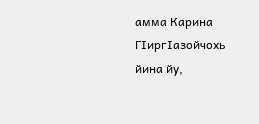амма Карина ГIиргIазойчохь йина йу,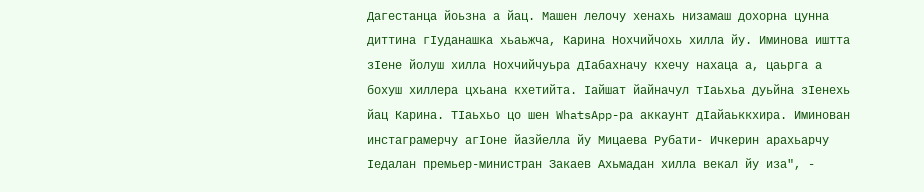Дагестанца йоьзна а йац. Машен лелочу хенахь низамаш дохорна цунна диттина гӀуданашка хьаьжча, Карина Нохчийчохь хилла йу. Иминова иштта зӀене йолуш хилла Нохчийчуьра дIабахначу кхечу нахаца а, цаьрга а бохуш хиллера цхьана кхетийта. Iайшат йайначул тIаьхьа дуьйна зIенехь йац Карина. ТӀаьхьо цо шен WhatsApp-ра аккаунт дӀайаьккхира. Иминован инстаграмерчу агӀоне йазйелла йу Мицаева Рубати- Ичкерин арахьарчу Iедалан премьер-министран Закаев Ахьмадан хилла векал йу иза", -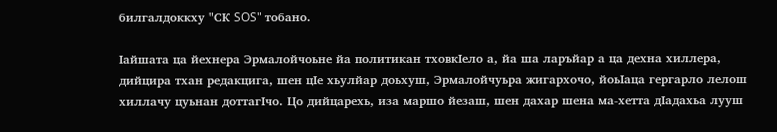билгалдоккху "СК SOS" тобано.

Ӏайшата ца йехнера Эрмалойчоьне йа политикан тховкӀело а, йа ша ларъйар а ца дехна хиллера, дийцира тхан редакцига, шен цIе хьулйар доьхуш, Эрмалойчуьра жигархочо, йоьIаца гергарло лелош хиллачу цуьнан доттагIчо. Цо дийцарехь, иза маршо йезаш, шен дахар шена ма-хетта дӀадахьа лууш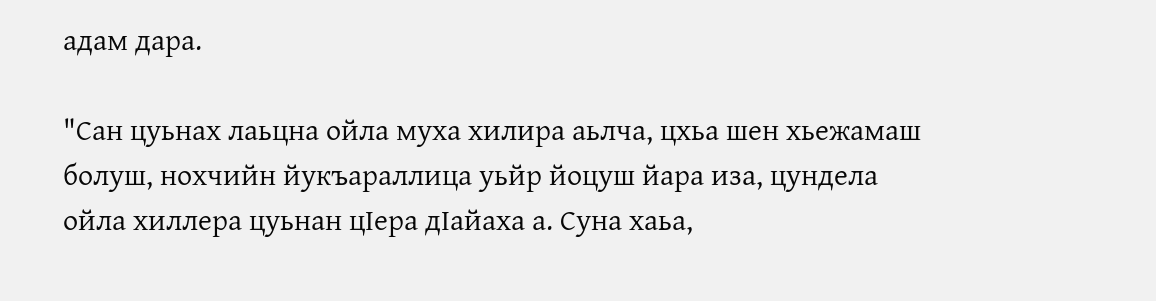адам дара.

"Сан цуьнах лаьцна ойла муха хилира аьлча, цхьа шен хьежамаш болуш, нохчийн йукъараллица уьйр йоцуш йара иза, цундела ойла хиллера цуьнан цIера дIайаха а. Суна хаьа,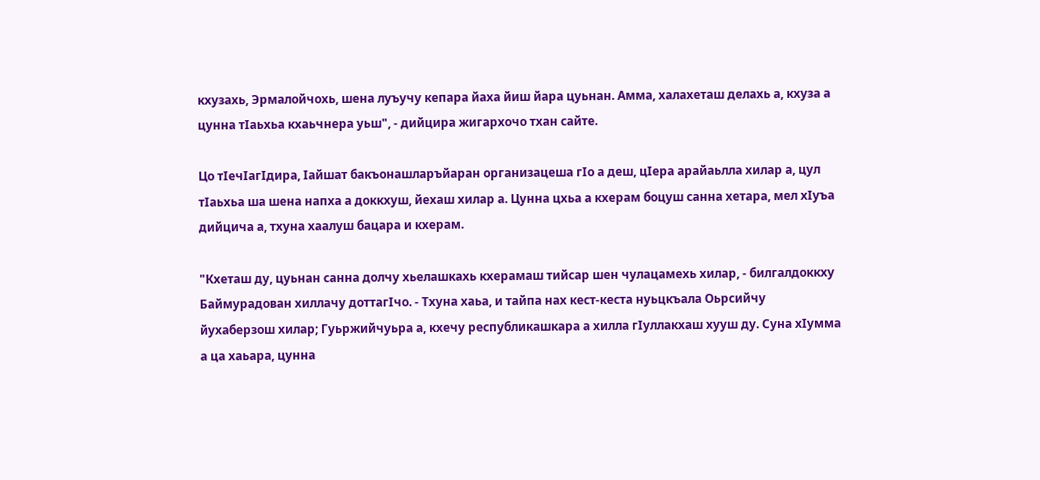кхузахь, Эрмалойчохь, шена луъучу кепара йаха йиш йара цуьнан. Амма, халахеташ делахь а, кхуза а цунна тIаьхьа кхаьчнера уьш", - дийцира жигархочо тхан сайте.

Цо тӀечӀагӀдира, Ӏайшат бакъонашларъйаран организацеша гӀо а деш, цIера арайаьлла хилар а, цул тӀаьхьа ша шена напха а доккхуш, йехаш хилар а. Цунна цхьа а кхерам боцуш санна хетара, мел хIуъа дийцича а, тхуна хаалуш бацара и кхерам.

"Кхеташ ду, цуьнан санна долчу хьелашкахь кхерамаш тийсар шен чулацамехь хилар, - билгалдоккху Баймурадован хиллачу доттагӀчо. - Тхуна хаьа, и тайпа нах кест-кеста нуьцкъала Оьрсийчу йухаберзош хилар; Гуьржийчуьра а, кхечу республикашкара а хилла гӀуллакхаш хууш ду. Суна хӀумма а ца хаьара, цунна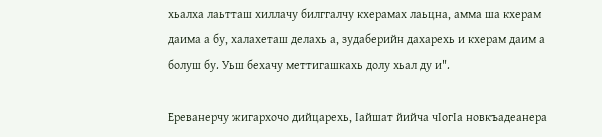хьалха лаьтташ хиллачу билггалчу кхерамах лаьцна, амма ша кхерам даима а бу, халахеташ делахь а, зудаберийн дахарехь и кхерам даим а болуш бу. Уьш бехачу меттигашкахь долу хьал ду и".

Ереванерчу жигархочо дийцарехь, Ӏайшат йийча чIогIа новкъадеанера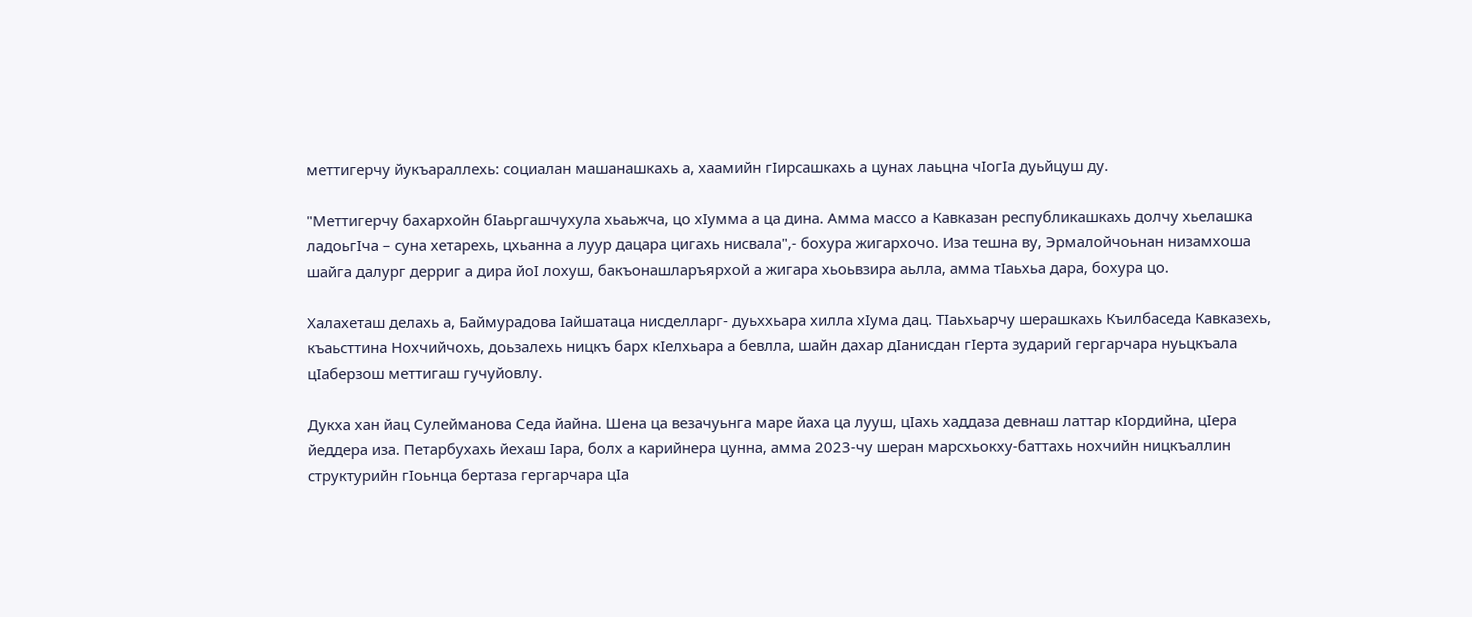меттигерчу йукъараллехь: социалан машанашкахь а, хаамийн гӀирсашкахь а цунах лаьцна чIогIа дуьйцуш ду.

"Меттигерчу бахархойн бIаьргашчухула хьаьжча, цо хӀумма а ца дина. Амма массо а Кавказан республикашкахь долчу хьелашка ладоьгIча – суна хетарехь, цхьанна а луур дацара цигахь нисвала",- бохура жигархочо. Иза тешна ву, Эрмалойчоьнан низамхоша шайга далург дерриг а дира йоӀ лохуш, бакъонашларъярхой а жигара хьоьвзира аьлла, амма тIаьхьа дара, бохура цо.

Халахеташ делахь а, Баймурадова Iайшатаца нисделларг- дуьххьара хилла хIума дац. ТӀаьхьарчу шерашкахь Къилбаседа Кавказехь, къаьсттина Нохчийчохь, доьзалехь ницкъ барх кӀелхьара а бевлла, шайн дахар дIанисдан гӀерта зударий гергарчара нуьцкъала цӀаберзош меттигаш гучуйовлу.

Дукха хан йац Сулейманова Седа йайна. Шена ца везачуьнга маре йаха ца лууш, цIахь хаддаза девнаш латтар кӀордийна, цӀера йеддера иза. Петарбухахь йехаш Iара, болх а карийнера цунна, амма 2023-чу шеран марсхьокху-баттахь нохчийн ницкъаллин структурийн гӀоьнца бертаза гергарчара цӀа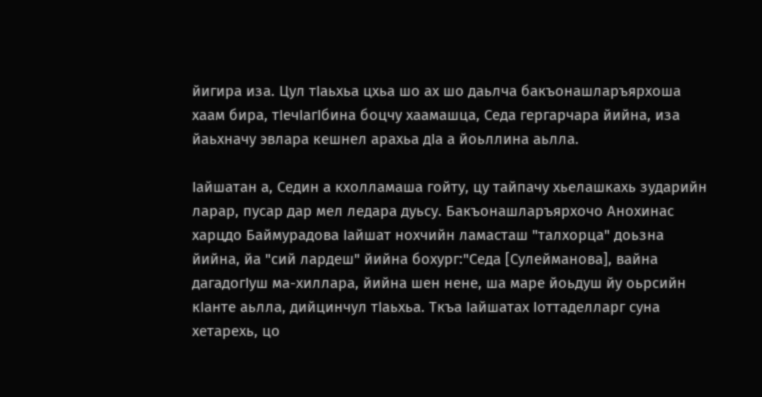йигира иза. Цул тӀаьхьа цхьа шо ах шо даьлча бакъонашларъярхоша хаам бира, тӀечӀагӀбина боцчу хаамашца, Седа гергарчара йийна, иза йаьхначу эвлара кешнел арахьа дӀа а йоьллина аьлла.

Ӏайшатан а, Седин а кхолламаша гойту, цу тайпачу хьелашкахь зударийн ларар, пусар дар мел ледара дуьсу. Бакъонашларъярхочо Анохинас харцдо Баймурадова Ӏайшат нохчийн ламасташ "талхорца" доьзна йийна, йа "сий лардеш" йийна бохург:"Седа [Сулейманова], вайна дагадогӀуш ма-хиллара, йийна шен нене, ша маре йоьдуш йу оьрсийн кIанте аьлла, дийцинчул тӀаьхьа. Ткъа Iайшатах Iоттаделларг суна хетарехь, цо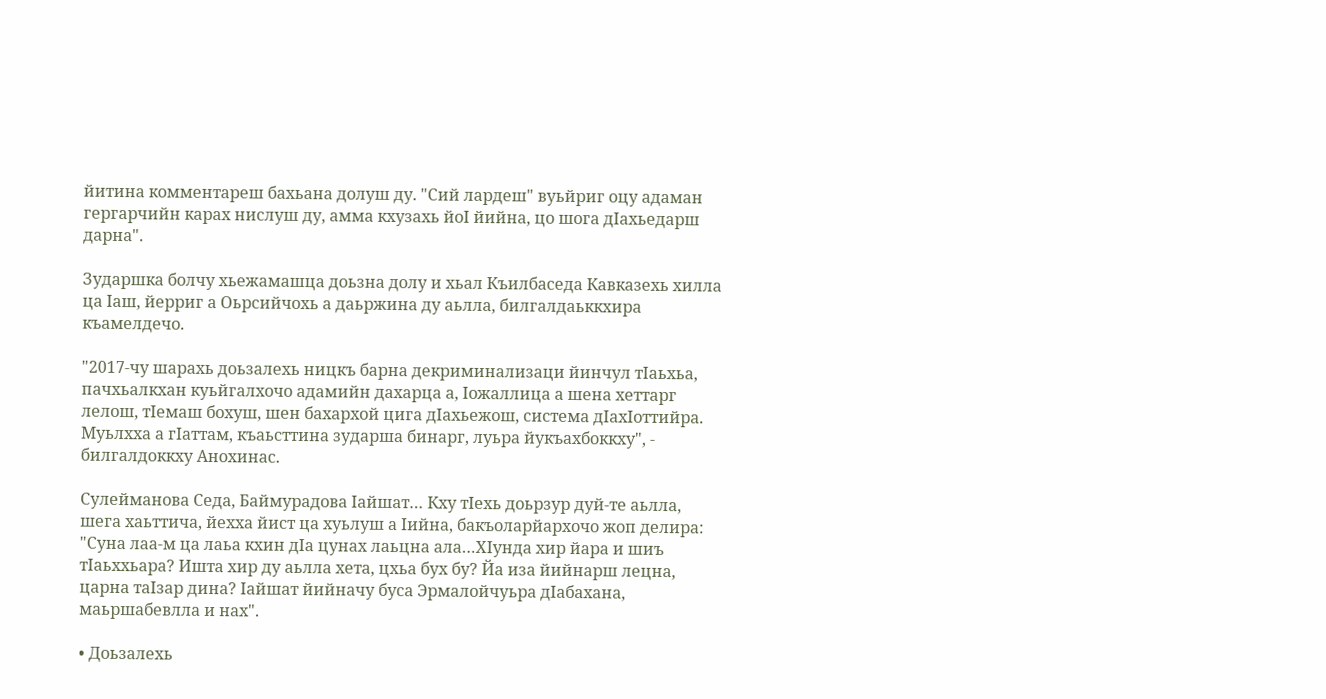йитина комментареш бахьана долуш ду. "Сий лардеш" вуьйриг оцу адаман гергарчийн карах нислуш ду, амма кхузахь йоӀ йийна, цо шога дIахьедарш дарна".

Зударшка болчу хьежамашца доьзна долу и хьал Къилбаседа Кавказехь хилла ца Ӏаш, йерриг а Оьрсийчохь а даьржина ду аьлла, билгалдаьккхира къамелдечо.

"2017-чу шарахь доьзалехь ницкъ барна декриминализаци йинчул тӀаьхьа, пачхьалкхан куьйгалхочо адамийн дахарца а, Ӏожаллица а шена хеттарг лелош, тIемаш бохуш, шен бахархой цига дIахьежош, система дIахIоттийра. Муьлхха а гӀаттам, къаьсттина зударша бинарг, луьра йукъахбоккху", - билгалдоккху Анохинас.

Сулейманова Седа, Баймурадова Iайшат… Кху тIехь доьрзур дуй-те аьлла, шега хаьттича, йехха йист ца хуьлуш а Iийна, бакъоларйархочо жоп делира: "Суна лаа-м ца лаьа кхин дIа цунах лаьцна ала…ХIунда хир йара и шиъ тIаьххьара? Ишта хир ду аьлла хета, цхьа бух бу? Йа иза йийнарш лецна, царна таIзар дина? Iайшат йийначу буса Эрмалойчуьра дIабахана, маьршабевлла и нах".

• Доьзалехь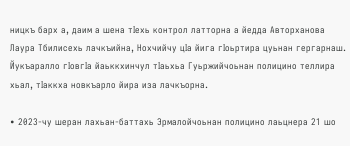ницкъ барх а, даим а шена тIехь контрол латторна а йедда Авторханова Лаура Тбилисехь лачкъийна, Нохчийчу цIа йига гIоьртира цуьнан гергарнаш. Йукъаралло гӀовгӀа йаьккхинчул тӀаьхьа Гуьржийчоьнан полицино теллира хьал, тIаккха новкъарло йира иза лачкъорна.

• 2023-чу шеран лахьан-баттахь Эрмалойчоьнан полицино лаьцнера 21 шо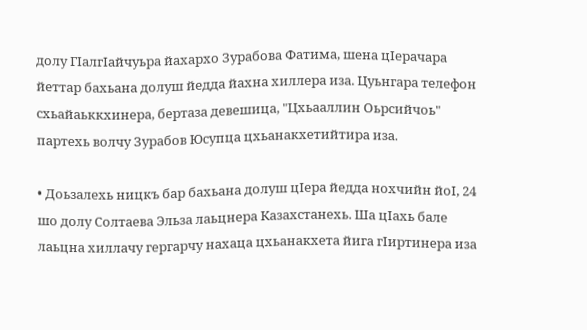долу ГӀалгӀайчуьра йахархо Зурабова Фатима, шена цIерачара йеттар бахьана долуш йедда йахна хиллера иза. Цуьнгара телефон схьайаьккхинера, бертаза девешица, "Цхьааллин Оьрсийчоь" партехь волчу Зурабов Юсупца цхьанакхетийтира иза.

• Доьзалехь ницкъ бар бахьана долуш цIера йедда нохчийн йоI, 24 шо долу Солтаева Эльза лаьцнера Казахстанехь. Ша цIахь бале лаьцна хиллачу гергарчу нахаца цхьанакхета йига гIиртинера иза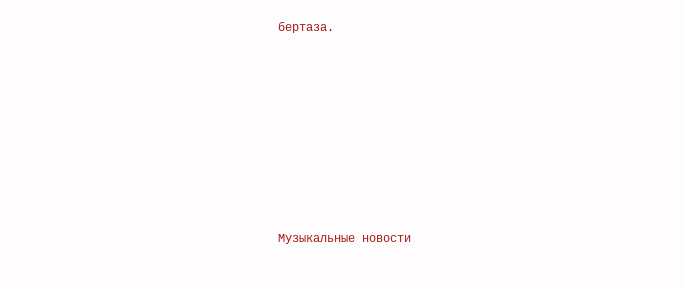бертаза.















Музыкальные новости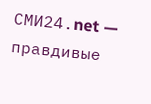СМИ24.net — правдивые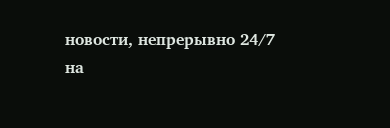новости, непрерывно 24/7 на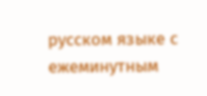русском языке с ежеминутным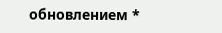обновлением *